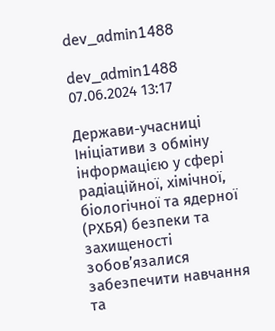dev_admin1488

dev_admin1488 07.06.2024 13:17

Держави-учасниці Ініціативи з обміну інформацією у сфері радіаційної, хімічної, біологічної та ядерної (РХБЯ) безпеки та захищеності зобов’язалися забезпечити навчання та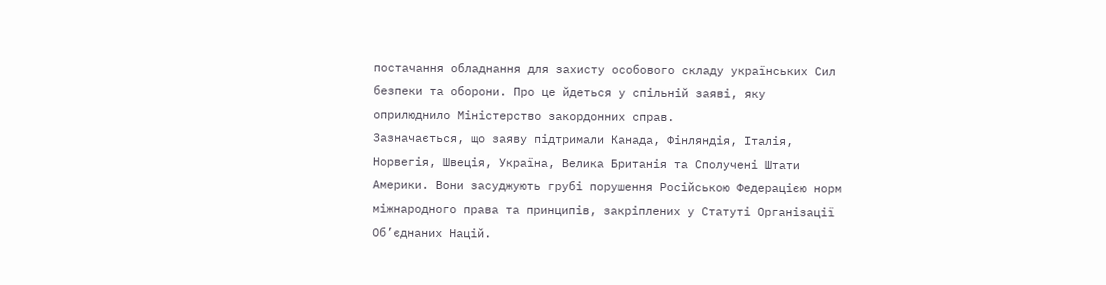постачання обладнання для захисту особового складу українських Сил безпеки та оборони. Про це йдеться у спільній заяві, яку оприлюднило Міністерство закордонних справ.
Зазначається, що заяву підтримали Канада, Фінляндія, Італія, Норвегія, Швеція, Україна, Велика Британія та Сполучені Штати Америки. Вони засуджують грубі порушення Російською Федерацією норм міжнародного права та принципів, закріплених у Статуті Організації Об’єднаних Націй.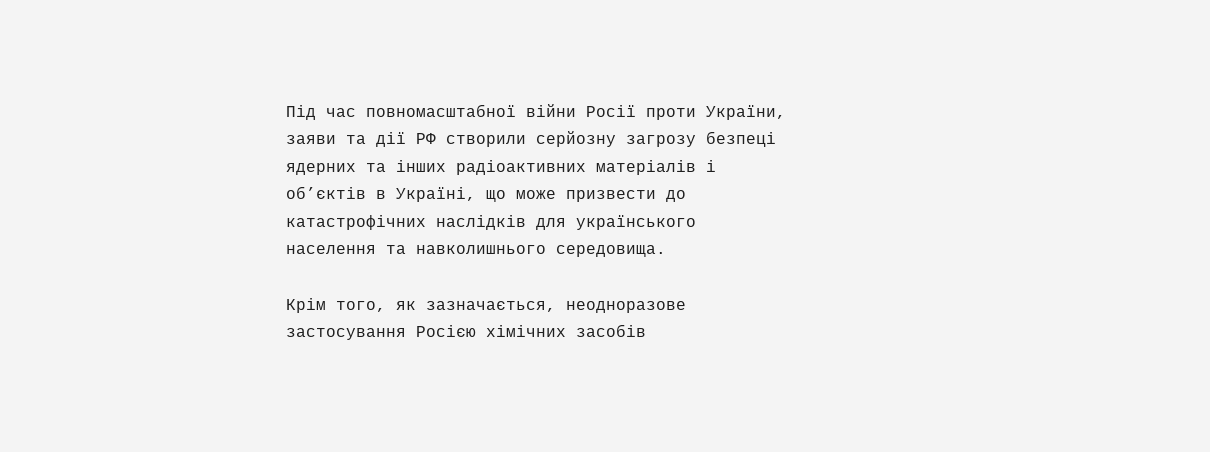Під час повномасштабної війни Росії проти України, заяви та дії РФ створили серйозну загрозу безпеці ядерних та інших радіоактивних матеріалів і об’єктів в Україні, що може призвести до катастрофічних наслідків для українського населення та навколишнього середовища.

Крім того, як зазначається, неодноразове застосування Росією хімічних засобів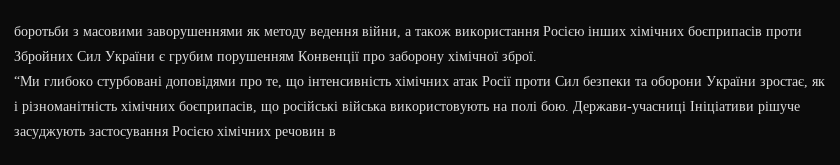боротьби з масовими заворушеннями як методу ведення війни, а також використання Росією інших хімічних боєприпасів проти Збройних Сил України є грубим порушенням Конвенції про заборону хімічної зброї.
“Ми глибоко стурбовані доповідями про те, що інтенсивність хімічних атак Росії проти Сил безпеки та оборони України зростає, як і різноманітність хімічних боєприпасів, що російські війська використовують на полі бою. Держави-учасниці Ініціативи рішуче засуджують застосування Росією хімічних речовин в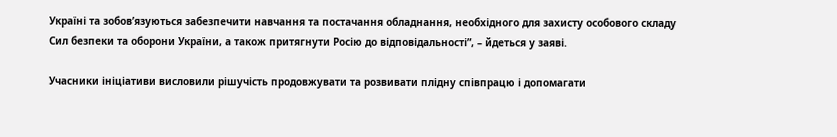Україні та зобов’язуються забезпечити навчання та постачання обладнання, необхідного для захисту особового складу Сил безпеки та оборони України, а також притягнути Росію до відповідальності”, – йдеться у заяві.

Учасники ініціативи висловили рішучість продовжувати та розвивати плідну співпрацю і допомагати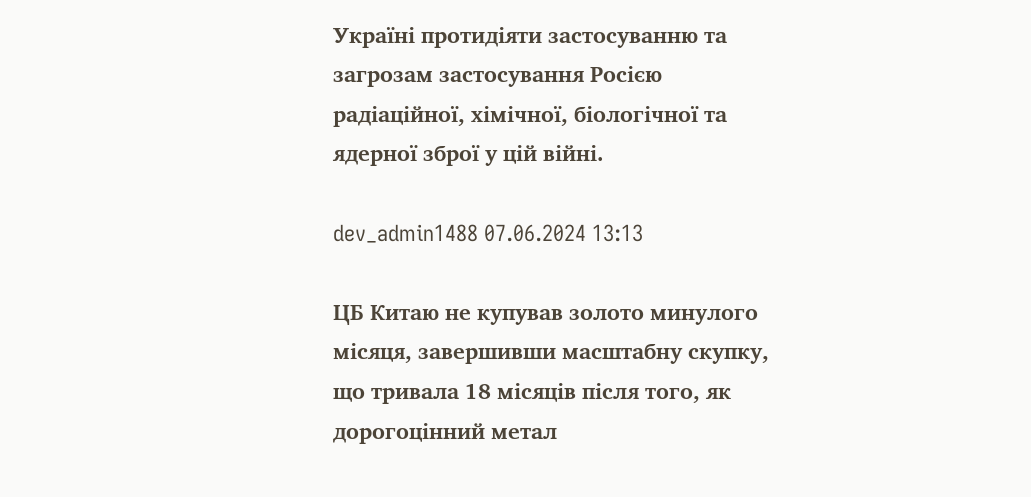Україні протидіяти застосуванню та загрозам застосування Росією радіаційної, хімічної, біологічної та ядерної зброї у цій війні.

dev_admin1488 07.06.2024 13:13

ЦБ Китаю не купував золото минулого місяця, завершивши масштабну скупку, що тривала 18 місяців після того, як дорогоцінний метал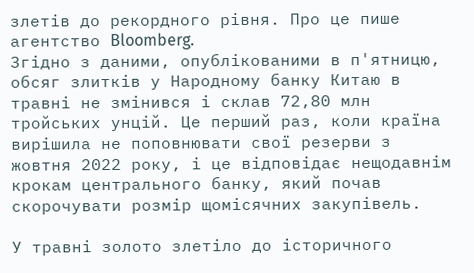злетів до рекордного рівня. Про це пише агентство Bloomberg.
Згідно з даними, опублікованими в п'ятницю, обсяг злитків у Народному банку Китаю в травні не змінився і склав 72,80 млн тройських унцій. Це перший раз, коли країна вирішила не поповнювати свої резерви з жовтня 2022 року, і це відповідає нещодавнім крокам центрального банку, який почав скорочувати розмір щомісячних закупівель.

У травні золото злетіло до історичного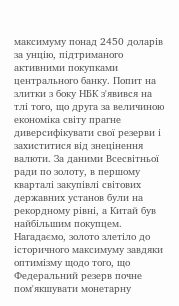максимуму понад 2450 доларів за унцію, підтриманого активними покупками центрального банку. Попит на злитки з боку НБК з'явився на тлі того, що друга за величиною економіка світу прагне диверсифікувати свої резерви і захиститися від знецінення валюти. За даними Всесвітньої ради по золоту, в першому кварталі закупівлі світових державних установ були на рекордному рівні, а Китай був найбільшим покупцем.
Нагадаємо, золото злетіло до історичного максимуму завдяки оптимізму щодо того, що Федеральний резерв почне пом'якшувати монетарну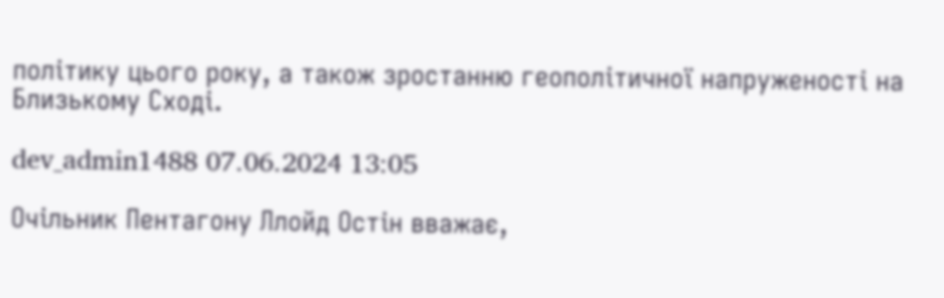політику цього року, а також зростанню геополітичної напруженості на Близькому Сході.

dev_admin1488 07.06.2024 13:05

Очільник Пентагону Ллойд Остін вважає,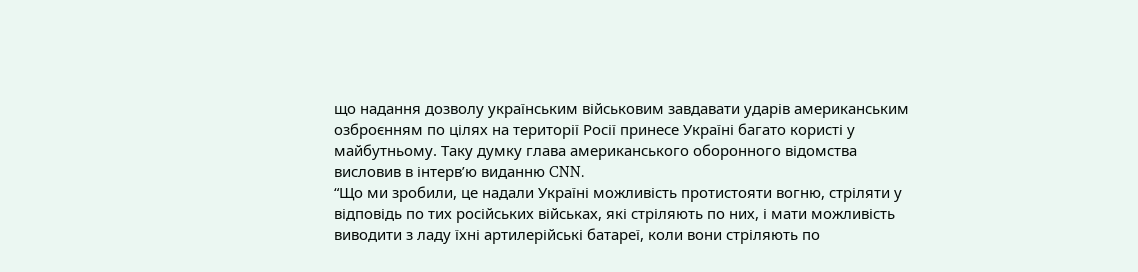що надання дозволу українським військовим завдавати ударів американським озброєнням по цілях на території Росії принесе Україні багато користі у майбутньому. Таку думку глава американського оборонного відомства висловив в інтерв’ю виданню CNN.
“Що ми зробили, це надали Україні можливість протистояти вогню, стріляти у відповідь по тих російських військах, які стріляють по них, і мати можливість виводити з ладу їхні артилерійські батареї, коли вони стріляють по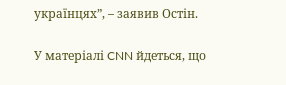українцях”, – заявив Остін.

У матеріалі CNN йдеться, що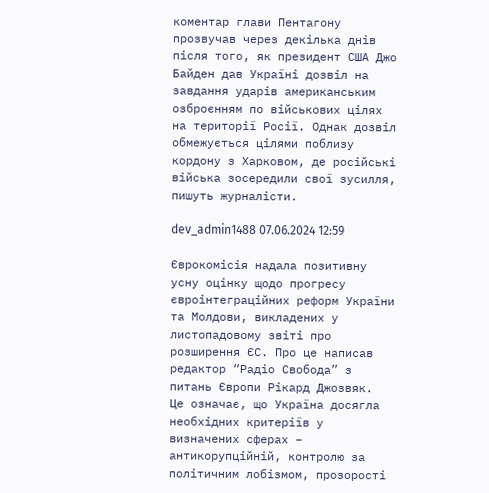коментар глави Пентагону прозвучав через декілька днів після того, як президент США Джо Байден дав Україні дозвіл на завдання ударів американським озброєнням по військових цілях на території Росії. Однак дозвіл обмежується цілями поблизу кордону з Харковом, де російські війська зосередили свої зусилля, пишуть журналісти.

dev_admin1488 07.06.2024 12:59

Єврокомісія надала позитивну усну оцінку щодо прогресу євроінтеграційних реформ України та Молдови, викладених у листопадовому звіті про розширення ЄС. Про це написав редактор “Радіо Свобода” з питань Європи Рікард Джозвяк.
Це означає, що Україна досягла необхідних критеріїв у визначених сферах – антикорупційній, контролю за політичним лобізмом, прозорості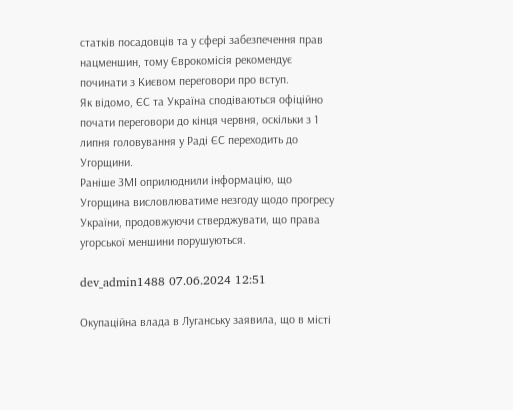статків посадовців та у сфері забезпечення прав нацменшин, тому Єврокомісія рекомендує починати з Києвом переговори про вступ.
Як відомо, ЄС та Україна сподіваються офіційно почати переговори до кінця червня, оскільки з 1 липня головування у Раді ЄС переходить до Угорщини.
Раніше ЗМІ оприлюднили інформацію, що Угорщина висловлюватиме незгоду щодо прогресу України, продовжуючи стверджувати, що права угорської меншини порушуються.

dev_admin1488 07.06.2024 12:51

Окупаційна влада в Луганську заявила, що в місті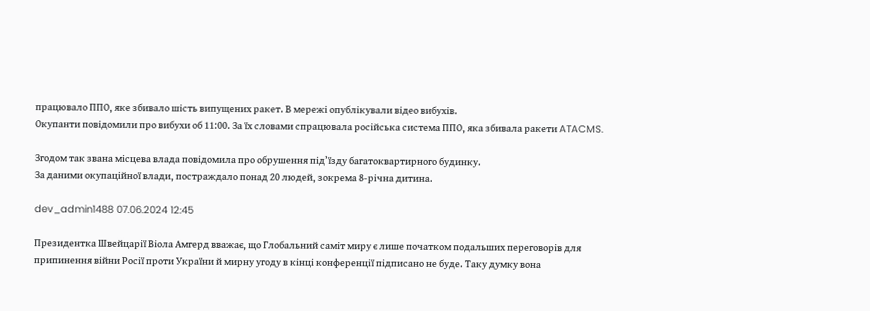працювало ППО, яке збивало шість випущених ракет. В мережі опублікували відео вибухів.
Окупанти повідомили про вибухи об 11:00. За їх словами спрацювала російська система ППО, яка збивала ракети ATACMS.

Згодом так звана місцева влада повідомила про обрушення під’їзду багатоквартирного будинку.
За даними окупаційної влади, постраждало понад 20 людей, зокрема 8-річна дитина.

dev_admin1488 07.06.2024 12:45

Президентка Швейцарії Віола Амгерд вважає, що Глобальний саміт миру є лише початком подальших переговорів для припинення війни Росії проти України й мирну угоду в кінці конференції підписано не буде. Таку думку вона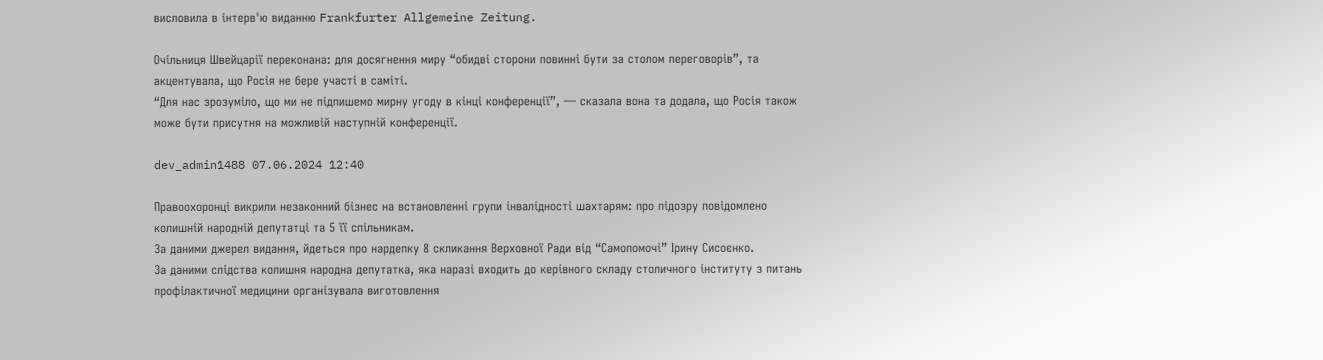висловила в інтерв'ю виданню Frankfurter Allgemeine Zeitung.

Очільниця Швейцарії переконана: для досягнення миру “обидві сторони повинні бути за столом переговорів”, та акцентувала, що Росія не бере участі в саміті.
“Для нас зрозуміло, що ми не підпишемо мирну угоду в кінці конференції”, — сказала вона та додала, що Росія також може бути присутня на можливій наступній конференції.

dev_admin1488 07.06.2024 12:40

Правоохоронці викрили незаконний бізнес на встановленні групи інвалідності шахтарям: про підозру повідомлено колишній народній депутатці та 5 її спільникам.
За даними джерел видання, йдеться про нардепку 8 скликання Верховної Ради від “Самопомочі” Ірину Сисоєнко.
За даними слідства колишня народна депутатка, яка наразі входить до керівного складу столичного інституту з питань профілактичної медицини організувала виготовлення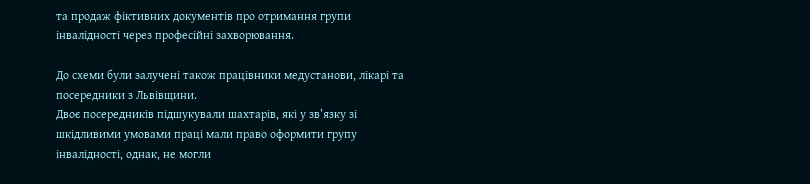та продаж фіктивних документів про отримання групи інвалідності через професійні захворювання.

До схеми були залучені також працівники медустанови, лікарі та посередники з Львівщини.
Двоє посередників підшукували шахтарів, які у зв’язку зі шкідливими умовами праці мали право оформити групу інвалідності, однак, не могли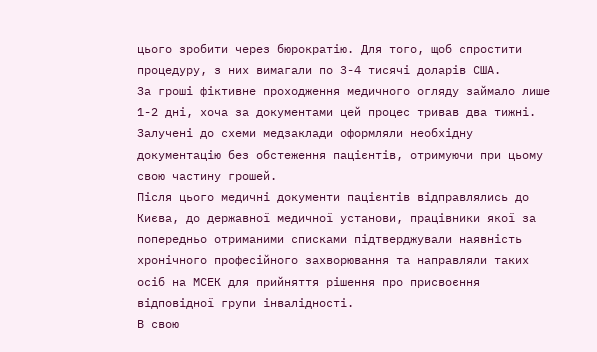цього зробити через бюрократію. Для того, щоб спростити процедуру, з них вимагали по 3-4 тисячі доларів США.
За гроші фіктивне проходження медичного огляду займало лише 1-2 дні, хоча за документами цей процес тривав два тижні. Залучені до схеми медзаклади оформляли необхідну документацію без обстеження пацієнтів, отримуючи при цьому свою частину грошей.
Після цього медичні документи пацієнтів відправлялись до Києва, до державної медичної установи, працівники якої за попередньо отриманими списками підтверджували наявність хронічного професійного захворювання та направляли таких осіб на МСЕК для прийняття рішення про присвоєння відповідної групи інвалідності.
В свою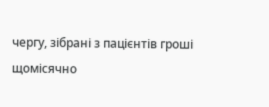чергу, зібрані з пацієнтів гроші щомісячно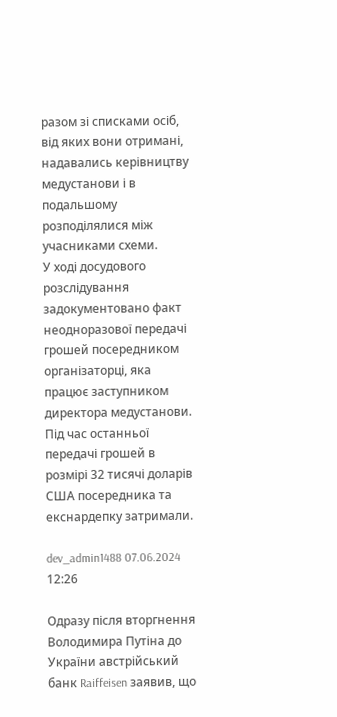разом зі списками осіб, від яких вони отримані, надавались керівництву медустанови і в подальшому розподілялися між учасниками схеми.
У ході досудового розслідування задокументовано факт неодноразової передачі грошей посередником організаторці, яка працює заступником директора медустанови. Під час останньої передачі грошей в розмірі 32 тисячі доларів США посередника та екснардепку затримали.

dev_admin1488 07.06.2024 12:26

Одразу після вторгнення Володимира Путіна до України австрійський банк Raiffeisen заявив, що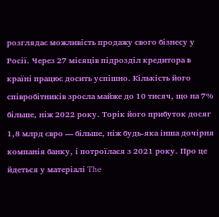розглядає можливість продажу свого бізнесу у Росії. Через 27 місяців підрозділ кредитора в країні працює досить успішно. Кількість його співробітників зросла майже до 10 тисяч, що на 7% більше, ніж 2022 року. Торік його прибуток досяг 1,8 млрд євро — більше, ніж будь-яка інша дочірня компанія банку, і потроїлася з 2021 року. Про це йдеться у матеріалі The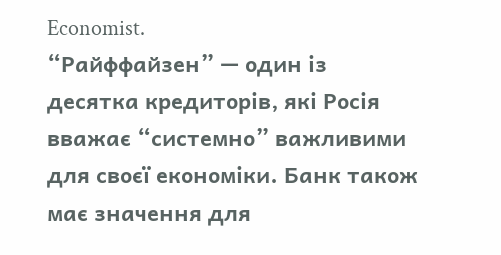Economist.
“Райффайзен” — один із десятка кредиторів, які Росія вважає “системно” важливими для своєї економіки. Банк також має значення для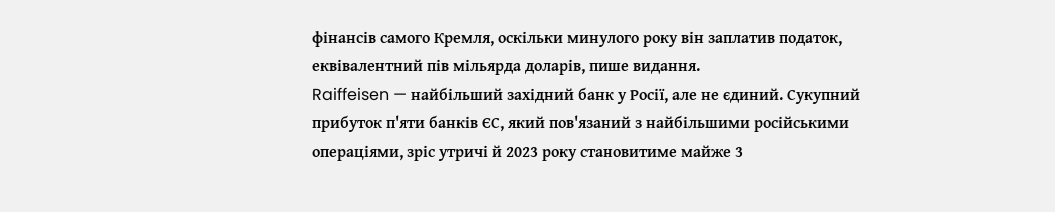фінансів самого Кремля, оскільки минулого року він заплатив податок, еквівалентний пів мільярда доларів, пише видання.
Raiffeisen — найбільший західний банк у Росії, але не єдиний. Сукупний прибуток п'яти банків ЄС, який пов'язаний з найбільшими російськими операціями, зріс утричі й 2023 року становитиме майже 3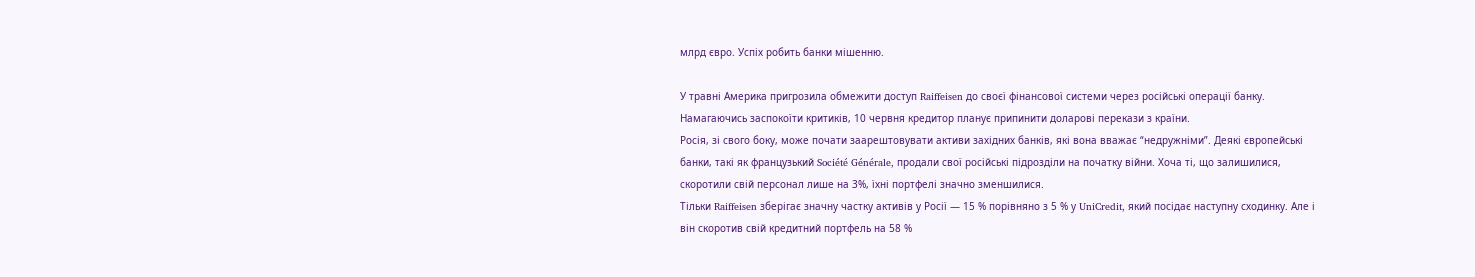млрд євро. Успіх робить банки мішенню.

У травні Америка пригрозила обмежити доступ Raiffeisen до своєї фінансової системи через російські операції банку. Намагаючись заспокоїти критиків, 10 червня кредитор планує припинити доларові перекази з країни.
Росія, зі свого боку, може почати заарештовувати активи західних банків, які вона вважає “недружніми”. Деякі європейські банки, такі як французький Société Générale, продали свої російські підрозділи на початку війни. Хоча ті, що залишилися, скоротили свій персонал лише на 3%, їхні портфелі значно зменшилися.
Тільки Raiffeisen зберігає значну частку активів у Росії — 15 % порівняно з 5 % у UniCredit, який посідає наступну сходинку. Але і він скоротив свій кредитний портфель на 58 %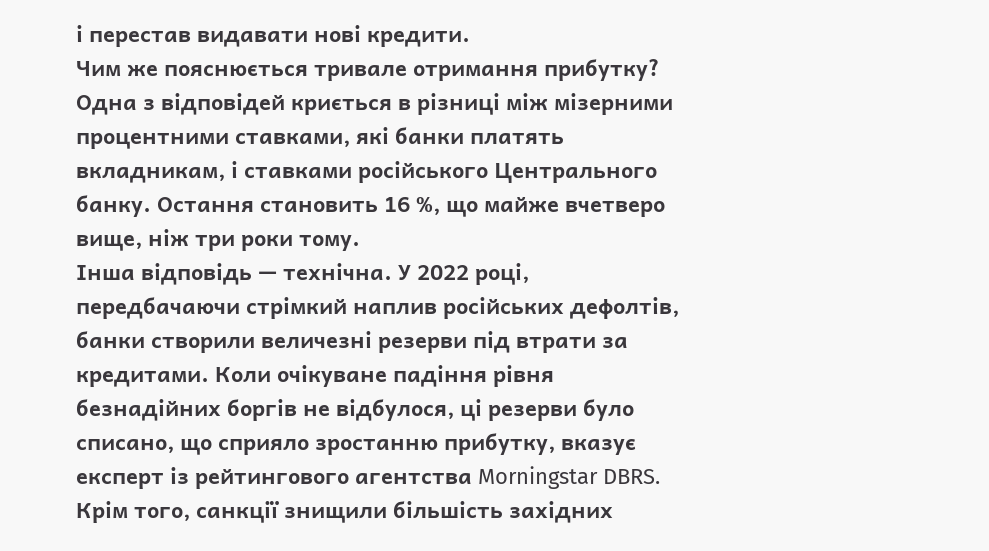і перестав видавати нові кредити.
Чим же пояснюється тривале отримання прибутку? Одна з відповідей криється в різниці між мізерними процентними ставками, які банки платять вкладникам, і ставками російського Центрального банку. Остання становить 16 %, що майже вчетверо вище, ніж три роки тому.
Інша відповідь — технічна. У 2022 році, передбачаючи стрімкий наплив російських дефолтів, банки створили величезні резерви під втрати за кредитами. Коли очікуване падіння рівня безнадійних боргів не відбулося, ці резерви було списано, що сприяло зростанню прибутку, вказує експерт із рейтингового агентства Morningstar DBRS.
Крім того, санкції знищили більшість західних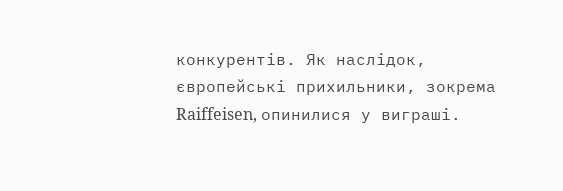конкурентів. Як наслідок, європейські прихильники, зокрема Raiffeisen, опинилися у виграші.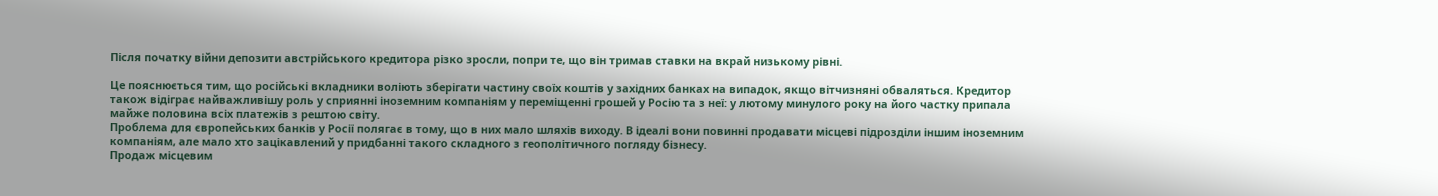Після початку війни депозити австрійського кредитора різко зросли, попри те, що він тримав ставки на вкрай низькому рівні.

Це пояснюється тим, що російські вкладники воліють зберігати частину своїх коштів у західних банках на випадок, якщо вітчизняні обваляться. Кредитор також відіграє найважливішу роль у сприянні іноземним компаніям у переміщенні грошей у Росію та з неї: у лютому минулого року на його частку припала майже половина всіх платежів з рештою світу.
Проблема для європейських банків у Росії полягає в тому, що в них мало шляхів виходу. В ідеалі вони повинні продавати місцеві підрозділи іншим іноземним компаніям, але мало хто зацікавлений у придбанні такого складного з геополітичного погляду бізнесу.
Продаж місцевим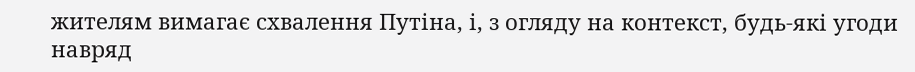жителям вимагає схвалення Путіна, і, з огляду на контекст, будь-які угоди навряд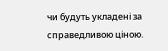чи будуть укладені за справедливою ціною.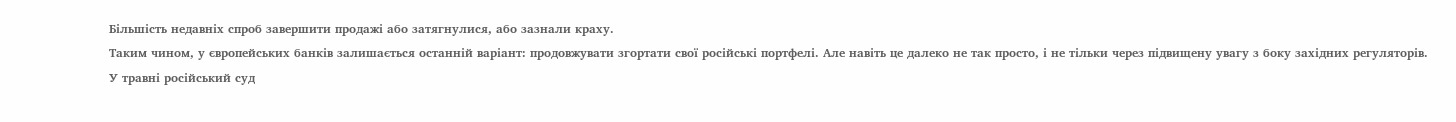Більшість недавніх спроб завершити продажі або затягнулися, або зазнали краху.
Таким чином, у європейських банків залишається останній варіант: продовжувати згортати свої російські портфелі. Але навіть це далеко не так просто, і не тільки через підвищену увагу з боку західних регуляторів.
У травні російський суд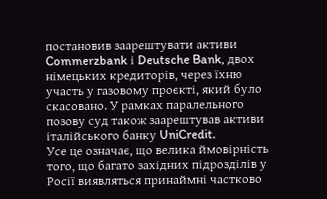постановив заарештувати активи Commerzbank і Deutsche Bank, двох німецьких кредиторів, через їхню участь у газовому проєкті, який було скасовано. У рамках паралельного позову суд також заарештував активи італійського банку UniCredit.
Усе це означає, що велика ймовірність того, що багато західних підрозділів у Росії виявляться принаймні частково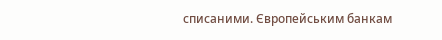списаними. Європейським банкам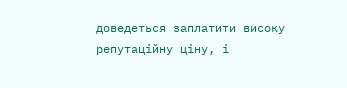доведеться заплатити високу репутаційну ціну, і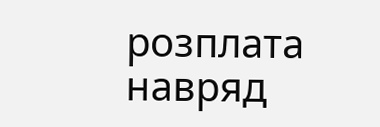розплата навряд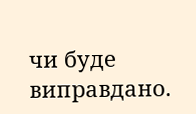чи буде виправдано.